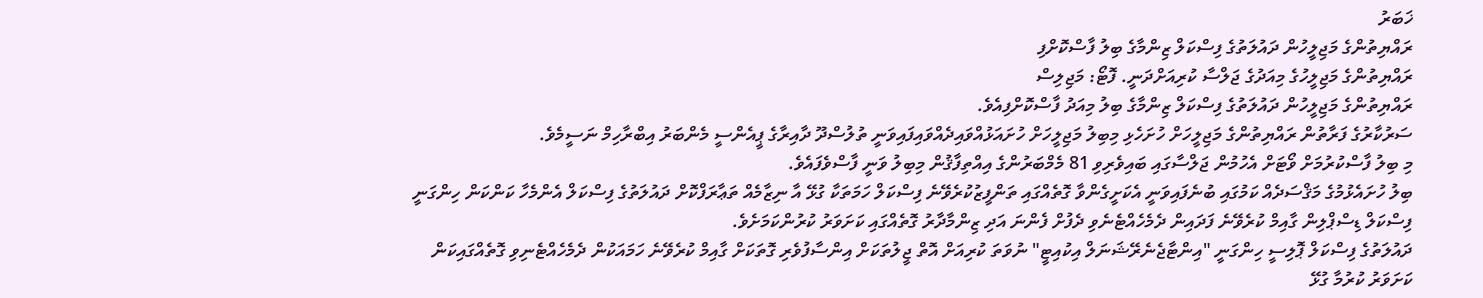ޚަބަރު
ރައްޔިތުންގެ މަޖިލީހުން ދައުލަތުގެ ފިސްކަލް ޒިންމާގެ ބިލު ފާސްކޮށްފި
ރައްޔިތުންގެ މަޖިލީހުގެ މިއަދުގެ ޖަލްސާ ކުރިއަށްދަނީ. ފޮޓޯ: މަޖިލިސް
ރައްޔިތުންގެ މަޖިލީހުން ދައުލަތުގެ ފިސްކަލް ޒިންމާގެ ބިލު މިއަދު ފާސްކޮށްފިއެވެ.
ސަރުކާރުގެ ފަރާތުން ރައްޔިތުންގެ މަޖިލީހަށް ހުށަހެޅި މިބިލު މަޖިލީހަށް ހުށައަޅުއްވައިދެއްވައިފައިވަނީ ތުލުސްދޫ ދާއިރާގެ ޕީއެންސީ މެންބަރު އިބްރާހިމް ނަސީމެވެ.
މި ބިލު ފާސްކުރުމަށް ވޯޓަށް އެހުމުން ޖަލްސާގައި ބައިވެރިވި 81 މެމްބަރުންގެ އިއްތިފާޤުން މިބިލު ވަނީ ފާސްވެފައެވެ.
ބިލު ހުށައެޅުމުގެ މަޤްސަދެއް ކަމުގައި ބުނެފައިވަނީ އެކަށީގެންވާ ގޮތެއްގައި ތަންފީޒުކުރެވޭނެ ފިސްކަލް ހަމަތަކާ ގުޅޭ އާ ނިޒާމެއް ތަޢާރަފްކޮށް ދައުލަތުގެ ފިސްކަލް އެންމެހާ ކަންކަން ހިންގަނީ ފިސްކަލް ޑިސްޕްލިން ގާއިމް ކުރެވޭނެ ފަދައިން ދެމެހެއްޓެނެވި ދެފުށް ފެންނަ އަދި ޒިންމާދާރު ގޮތެއްގައި ކަށަވަރު ކުރުންކަމަށެވެ.
ދައުލަތުގެ ފިސްކަލް ޕޮލިސީ ހިންގަނީ "އިންޓާޖެނެރޭޝަނަލް އިކުއިޓީ" ނުވަތަ ކުރިއަށް އޮތް ޖީލުތަކަށް އިންސާފުވެރި ގޮތަކަށް ގާއިމް ކުރެވޭނެ ހަމައަކުން ދެމެހެއްޓެނިވި ގޮތެއްގައިކަން ކަށަވަރު ކުރުމާ ގުޅޭ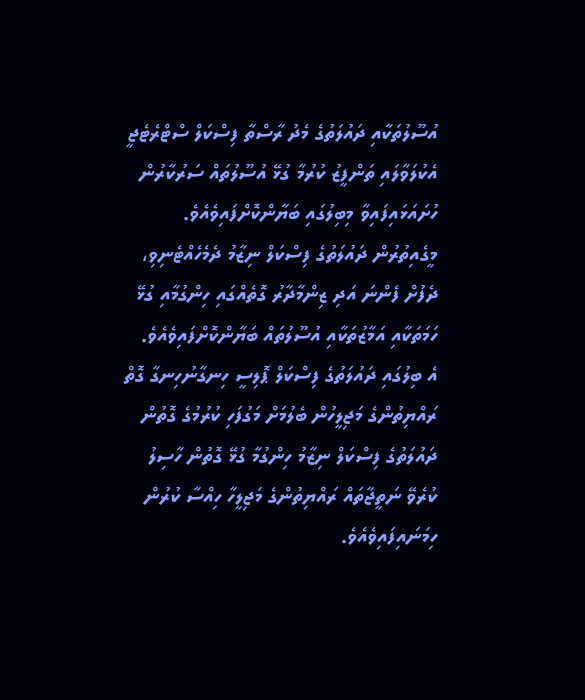އުސޫލުތަކާއި ދައުލަތުގެ މެދު ރާސްތާ ފިސްކަލް ސްޓްރެޓެޖީ އެކުލަވާލައި ތަންފީޒު ކުރުމާ ގުޅޭ އުސޫލުތައް ސަރުކާރުން ހުށައަޅައިފައިވާ މިބިލުގައި ބަޔާންކޮށްފައިވެއެވެ.
މީގެއިތުރުން ދައުލަތުގެ ފިސްކަލް ނިޒާމު ދެމެހެއްޓެނިވި، ދެފުށް ފެންނަ އަދި ޒިންމާދާރު ގޮތެއްގައި ހިންގުމާއި ގުޅޭ ހަމަތަކާއި އަމާޒުތަކާއި އުސޫލުތައް ބަޔާންކޮށްފައިވެއެވެ.
އެ ބިލުގައި ދައުލަތުގެ ފިސްކަލް ޕޮލިސީ ހިނގާނުހިނގާ ގޮތް ރައްޔިތުންގެ މަޖިލީހުން ބެލުމަށް މަގުފަހި ކުރުމުގެ ގޮތުން ދައުލަތުގެ ފިސްކަލް ނިޒާމު ހިންގުމާ ގުޅޭ ގޮތުން ހާސިލު ކުރެވޭ ނަތީޖާތައް ރައްޔިތުންގެ މަޖިލީހާ ހިއްސާ ކުރުން ހިމަނައިފައިވެއެވެ.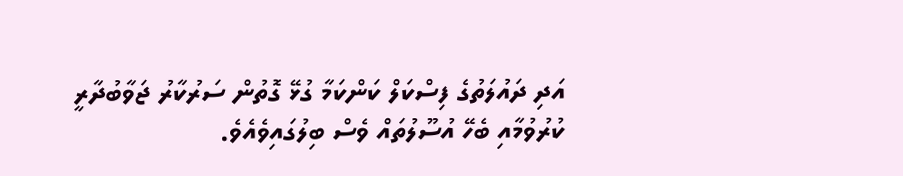އަދި ދައުލަތުގެ ފިސްކަލް ކަންކަމާ ގުޅޭ ގޮތުން ސަރުކާރު ޖަވާބުދާރީ ކުރުވުމާއި ބެހޭ އުސޫލުތައް ވެސް ބިލުގައިވެއެވެ.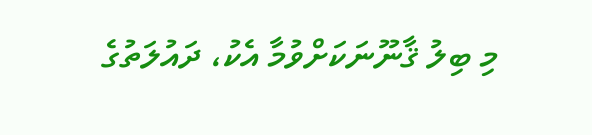މި ބިލު ޤާނޫނަކަށްވުމާ އެކު، ދައުލަތުގެ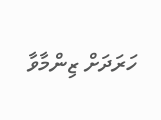ހަރަދަށް ޒިންމާވާ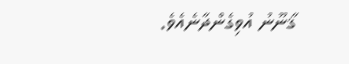ޤާނޫނު އުވިގެންދާނެއެވެ.